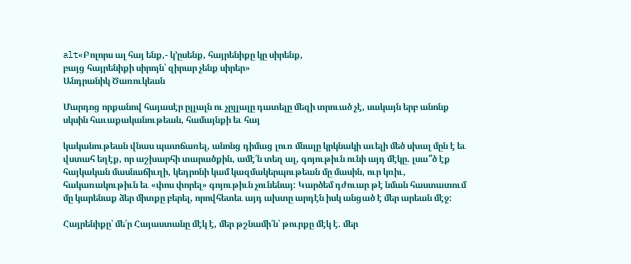alt«Բոլորս ալ հայ ենք,- կ՚ըսենք, հայրենիքը կը սիրենք,
բայց հայրենիքի սիրոյն՝ զիրար չենք սիրեր»
Անդրանիկ Ծառուկեան

Մարդոց որքանով հայասէր ըլլալն ու չըլլալը դատելը մեզի տրուած չէ, սակայն երբ անոնք սկսին հաւաքականութեան, համայնքի եւ հայ

կականութեան վնաս պատճառել, անոնց դիմաց լուռ մնալը կրկնակի աւելի մեծ սխալ մըն է եւ վստահ եղէք, որ աշխարհի տարածքին, ամէ՛ն տեղ ալ, գոյութիւն ունի այդ մէկը. լսա՞ծ էք հայկական մասնաճիւղի, կեդրոնի կամ կազմակերպութեան մը մասին, ուր կռիւ, հակառակութիւն եւ «փոս փորել» գոյութիւն չունենայ: Կարծեմ դժուար թէ նման հաստատում մը կարենաք ձեր միտքը բերել, որովհետեւ այդ ախտը արդէն իսկ անցած է մեր արեան մէջ:

Հայրենիքը՝ մե՛ր Հայաստանը մէկ է, մեր թշնամի՛ն՝ թուրքը մէկ է. մեր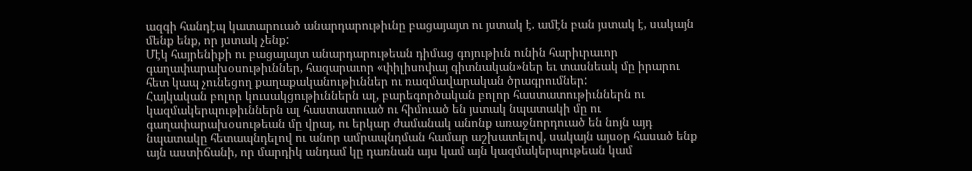ազգի հանդէպ կատարուած անարդարութիւնը բացայայտ ու յստակ է. ամէն բան յստակ է, սակայն մենք ենք, որ յստակ չենք:
Մէկ հայրենիքի ու բացայայտ անարդարութեան դիմաց գոյութիւն ունին հարիւրաւոր գաղափարախօսութիւններ, հազարաւոր «փիլիսոփայ գիտնական»ներ եւ տասնեակ մը իրարու հետ կապ չունեցող քաղաքականութիւններ ու ռազմավարական ծրագրումներ:
Հայկական բոլոր կուսակցութիւններն ալ, բարեգործական բոլոր հաստատութիւններն ու կազմակերպութիւններն ալ հաստատուած ու հիմուած են յստակ նպատակի մը ու գաղափարախօսութեան մը վրայ, ու երկար ժամանակ անոնք առաջնորդուած են նոյն այդ նպատակը հետապնդելով ու անոր ամրապնդման համար աշխատելով, սակայն այսօր հասած ենք այն աստիճանի, որ մարդիկ անդամ կը դառնան այս կամ այն կազմակերպութեան կամ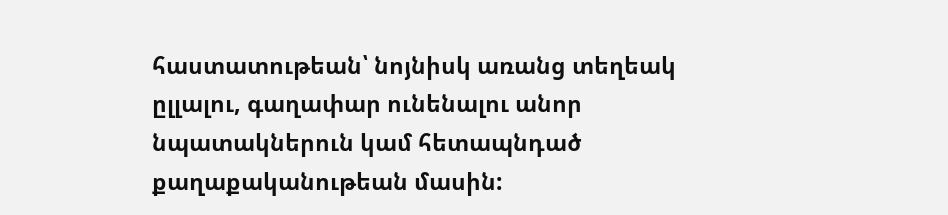հաստատութեան՝ նոյնիսկ առանց տեղեակ ըլլալու, գաղափար ունենալու անոր նպատակներուն կամ հետապնդած քաղաքականութեան մասին: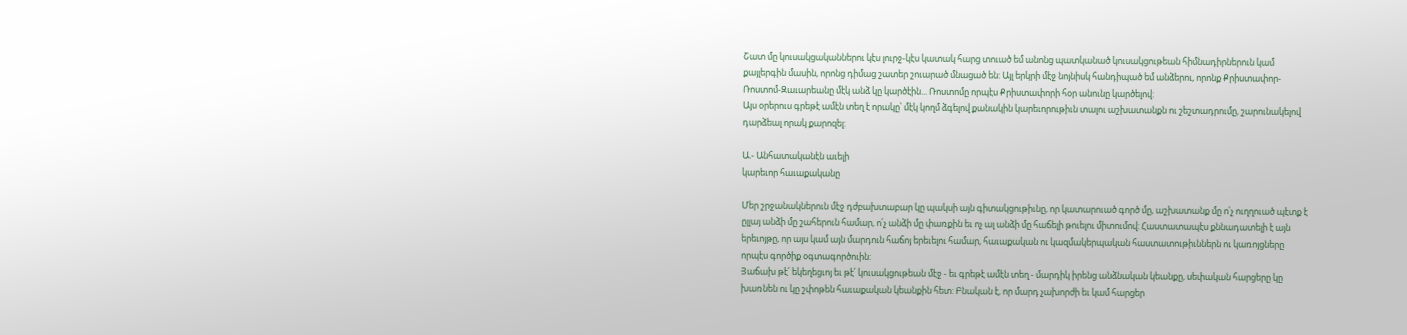Շատ մը կուսակցականներու կէս լուրջ-կէս կատակ հարց տուած եմ անոնց պատկանած կուսակցութեան հիմնադիրներուն կամ քայլերգին մասին, որոնց դիմաց շատեր շուարած մնացած են: Այլ երկրի մէջ նոյնիսկ հանդիպած եմ անձերու, որոնք Քրիստափոր-Ռոստոմ-Զաւարեանը մէկ անձ կը կարծէին... Ռոստոմը որպէս Քրիստափորի հօր անունը կարծելով:
Այս օրերուս գրեթէ ամէն տեղ է որակը՝ մէկ կողմ ձգելով քանակին կարեւորութիւն տալու աշխատանքն ու շեշտադրումը, շարունակելով դարձեալ որակ քարոզել:

Ա.- Անհատականէն աւելի
կարեւոր հաւաքականը

Մեր շրջանակներուն մէջ դժբախտաբար կը պակսի այն գիտակցութիւնը, որ կատարուած գործ մը, աշխատանք մը ո՛չ ուղղուած պէտք է ըլլայ անձի մը շահերուն համար, ո՛չ անձի մը փառքին եւ ոչ ալ անձի մը հաճելի թուելու միտումով: Հաստատապէս քննադատելի է այն երեւոյթը, որ այս կամ այն մարդուն հաճոյ երեւելու համար, հաւաքական ու կազմակերպական հաստատութիւններն ու կառոյցները որպէս գործիք օգտագործուին:
Յաճախ թէ՛ եկեղեցւոյ եւ թէ՛ կուսակցութեան մէջ - եւ գրեթէ ամէն տեղ - մարդիկ իրենց անձնական կեանքը, սեփական հարցերը կը խառնեն ու կը շփոթեն հաւաքական կեանքին հետ: Բնական է, որ մարդ չախորժի եւ կամ հարցեր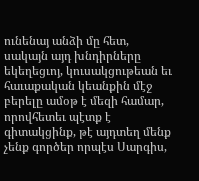ունենայ անձի մը հետ, սակայն այդ խնդիրները եկեղեցւոյ, կուսակցութեան եւ հաւաքական կեանքին մէջ բերելը ամօթ է մեզի համար, որովհետեւ պէտք է գիտակցինք, թէ այդտեղ մենք չենք գործեր որպէս Սարգիս,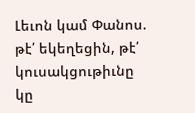Լեւոն կամ Փանոս. թէ՛ եկեղեցին, թէ՛ կուսակցութիւնը կը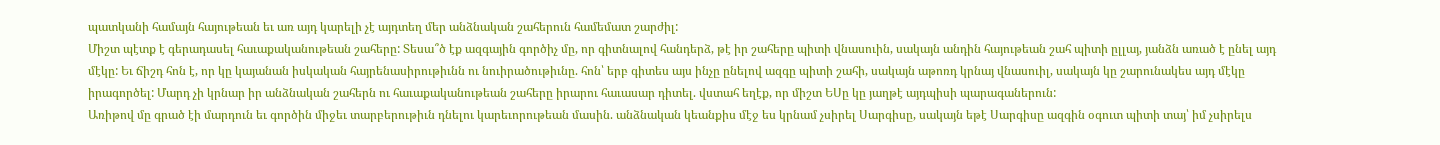պատկանի համայն հայութեան եւ առ այդ կարելի չէ այդտեղ մեր անձնական շահերուն համեմատ շարժիլ:
Միշտ պէտք է գերադասել հաւաքականութեան շահերը: Տեսա՞ծ էք ազգային գործիչ մը, որ գիտնալով հանդերձ, թէ իր շահերը պիտի վնասուին, սակայն անդին հայութեան շահ պիտի ըլլայ, յանձն առած է ընել այդ մէկը: Եւ ճիշդ հոն է, որ կը կայանան իսկական հայրենասիրութիւնն ու նուիրածութիւնը. հոն՝ երբ գիտես այս ինչը ընելով ազգը պիտի շահի, սակայն աթոռդ կրնայ վնասուիլ, սակայն կը շարունակես այդ մէկը իրագործել: Մարդ չի կրնար իր անձնական շահերն ու հաւաքականութեան շահերը իրարու հաւասար դիտել. վստահ եղէք, որ միշտ ԵՍը կը յաղթէ այդպիսի պարագաներուն:
Առիթով մը գրած էի մարդուն եւ գործին միջեւ տարբերութիւն դնելու կարեւորութեան մասին. անձնական կեանքիս մէջ ես կրնամ չսիրել Սարգիսը, սակայն եթէ Սարգիսը ազգին օգուտ պիտի տայ՝ իմ չսիրելս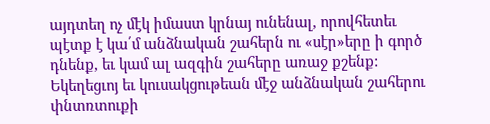այդտեղ ոչ մէկ իմաստ կրնայ ունենալ, որովհետեւ պէտք է կա՛մ անձնական շահերն ու «սէր»երը ի գործ դնենք, եւ կամ ալ ազգին շահերը առաջ քշենք:
Եկեղեցւոյ եւ կուսակցութեան մէջ անձնական շահերու փնտռտուքի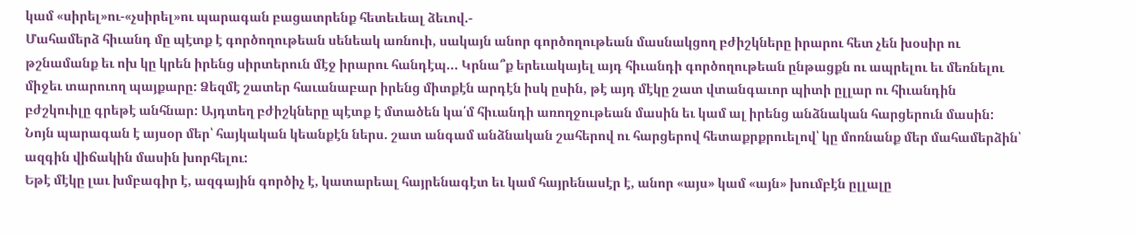կամ «սիրել»ու-«չսիրել»ու պարագան բացատրենք հետեւեալ ձեւով.-
Մահամերձ հիւանդ մը պէտք է գործողութեան սենեակ առնուի, սակայն անոր գործողութեան մասնակցող բժիշկները իրարու հետ չեն խօսիր ու թշնամանք եւ ոխ կը կրեն իրենց սիրտերուն մէջ իրարու հանդէպ... Կրնա՞ք երեւակայել այդ հիւանդի գործողութեան ընթացքն ու ապրելու եւ մեռնելու միջեւ տարուող պայքարը: Ձեզմէ շատեր հաւանաբար իրենց միտքէն արդէն իսկ ըսին, թէ այդ մէկը շատ վտանգաւոր պիտի ըլլար ու հիւանդին բժշկուիլը գրեթէ անհնար: Այդտեղ բժիշկները պէտք է մտածեն կա՛մ հիւանդի առողջութեան մասին եւ կամ ալ իրենց անձնական հարցերուն մասին:
Նոյն պարագան է այսօր մեր՝ հայկական կեանքէն ներս. շատ անգամ անձնական շահերով ու հարցերով հետաքրքրուելով՝ կը մոռնանք մեր մահամերձին՝ ազգին վիճակին մասին խորհելու:
Եթէ մէկը լաւ խմբագիր է, ազգային գործիչ է, կատարեալ հայրենագէտ եւ կամ հայրենասէր է, անոր «այս» կամ «այն» խումբէն ըլլալը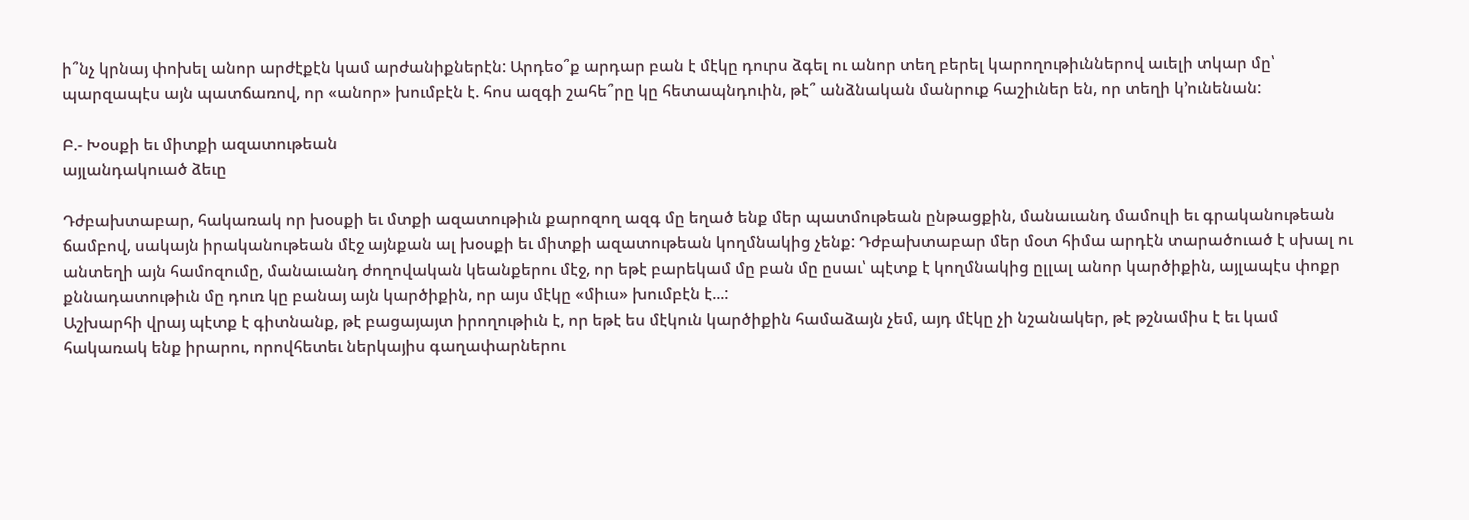ի՞նչ կրնայ փոխել անոր արժէքէն կամ արժանիքներէն: Արդեօ՞ք արդար բան է մէկը դուրս ձգել ու անոր տեղ բերել կարողութիւններով աւելի տկար մը՝ պարզապէս այն պատճառով, որ «անոր» խումբէն է. հոս ազգի շահե՞րը կը հետապնդուին, թէ՞ անձնական մանրուք հաշիւներ են, որ տեղի կ՚ունենան:

Բ.- Խօսքի եւ միտքի ազատութեան
այլանդակուած ձեւը

Դժբախտաբար, հակառակ որ խօսքի եւ մտքի ազատութիւն քարոզող ազգ մը եղած ենք մեր պատմութեան ընթացքին, մանաւանդ մամուլի եւ գրականութեան ճամբով, սակայն իրականութեան մէջ այնքան ալ խօսքի եւ միտքի ազատութեան կողմնակից չենք: Դժբախտաբար մեր մօտ հիմա արդէն տարածուած է սխալ ու անտեղի այն համոզումը, մանաւանդ ժողովական կեանքերու մէջ, որ եթէ բարեկամ մը բան մը ըսաւ՝ պէտք է կողմնակից ըլլալ անոր կարծիքին, այլապէս փոքր քննադատութիւն մը դուռ կը բանայ այն կարծիքին, որ այս մէկը «միւս» խումբէն է...:
Աշխարհի վրայ պէտք է գիտնանք, թէ բացայայտ իրողութիւն է, որ եթէ ես մէկուն կարծիքին համաձայն չեմ, այդ մէկը չի նշանակեր, թէ թշնամիս է եւ կամ հակառակ ենք իրարու, որովհետեւ ներկայիս գաղափարներու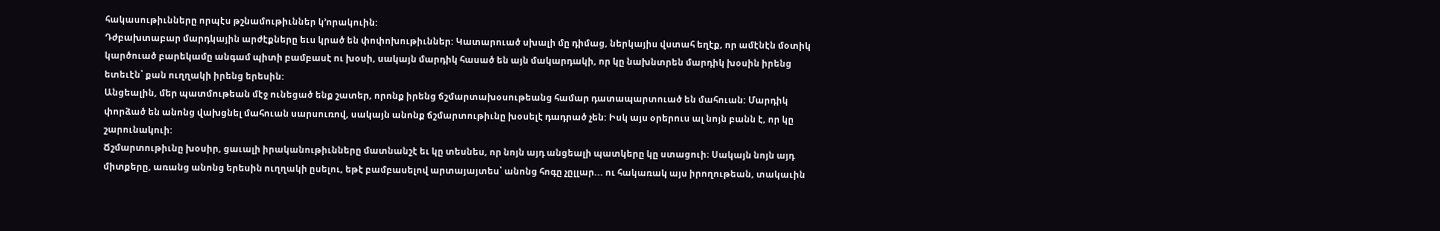հակասութիւնները որպէս թշնամութիւններ կ՚որակուին:
Դժբախտաբար մարդկային արժէքները եւս կրած են փոփոխութիւններ: Կատարուած սխալի մը դիմաց, ներկայիս վստահ եղէք, որ ամէնէն մօտիկ կարծուած բարեկամը անգամ պիտի բամբասէ ու խօսի, սակայն մարդիկ հասած են այն մակարդակի, որ կը նախնտրեն մարդիկ խօսին իրենց ետեւէն՝ քան ուղղակի իրենց երեսին:
Անցեալին, մեր պատմութեան մէջ ունեցած ենք շատեր, որոնք իրենց ճշմարտախօսութեանց համար դատապարտուած են մահուան: Մարդիկ փորձած են անոնց վախցնել մահուան սարսուռով, սակայն անոնք ճշմարտութիւնը խօսելէ դադրած չեն: Իսկ այս օրերուս ալ նոյն բանն է, որ կը շարունակուի:
Ճշմարտութիւնը խօսիր, ցաւալի իրականութիւնները մատնանշէ եւ կը տեսնես, որ նոյն այդ անցեալի պատկերը կը ստացուի։ Սակայն նոյն այդ միտքերը, առանց անոնց երեսին ուղղակի ըսելու, եթէ բամբասելով արտայայտես՝ անոնց հոգը չըլլար... ու հակառակ այս իրողութեան, տակաւին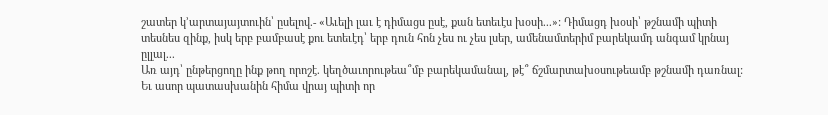շատեր կ՚արտայայտուին՝ ըսելով.- «Աւելի լաւ է դիմացս ըսէ, քան ետեւէս խօսի...»: Դիմացդ խօսի՝ թշնամի պիտի տեսնես զինք, իսկ երբ բամբասէ քու ետեւէդ՝ երբ դուն հոն չես ու չես լսեր, ամենամտերիմ բարեկամդ անգամ կրնայ ըլլալ...
Առ այդ՝ ընթերցողը ինք թող որոշէ. կեղծաւորութեա՞մբ բարեկամանալ, թէ՞ ճշմարտախօսութեամբ թշնամի դառնալ:
Եւ ասոր պատասխանին հիմա վրայ պիտի որ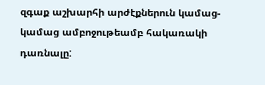զգաք աշխարհի արժէքներուն կամաց-կամաց ամբոջութեամբ հակառակի դառնալը: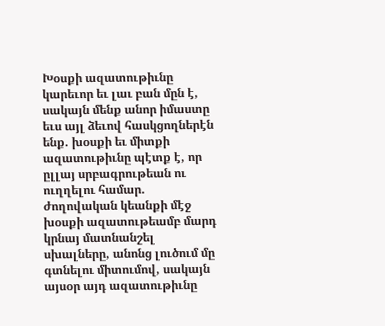Խօսքի ազատութիւնը կարեւոր եւ լաւ բան մըն է, սակայն մենք անոր իմաստը եւս այլ ձեւով հասկցողներէն ենք. խօսքի եւ միտքի ազատութիւնը պէտք է, որ ըլլայ սրբագրութեան ու ուղղելու համար. ժողովական կեանքի մէջ խօսքի ազատութեամբ մարդ կրնայ մատնանշել սխալները, անոնց լուծում մը գտնելու միտումով, սակայն այսօր այդ ազատութիւնը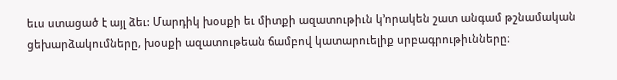եւս ստացած է այլ ձեւ: Մարդիկ խօսքի եւ միտքի ազատութիւն կ՚որակեն շատ անգամ թշնամական ցեխարձակումները, խօսքի ազատութեան ճամբով կատարուելիք սրբագրութիւնները։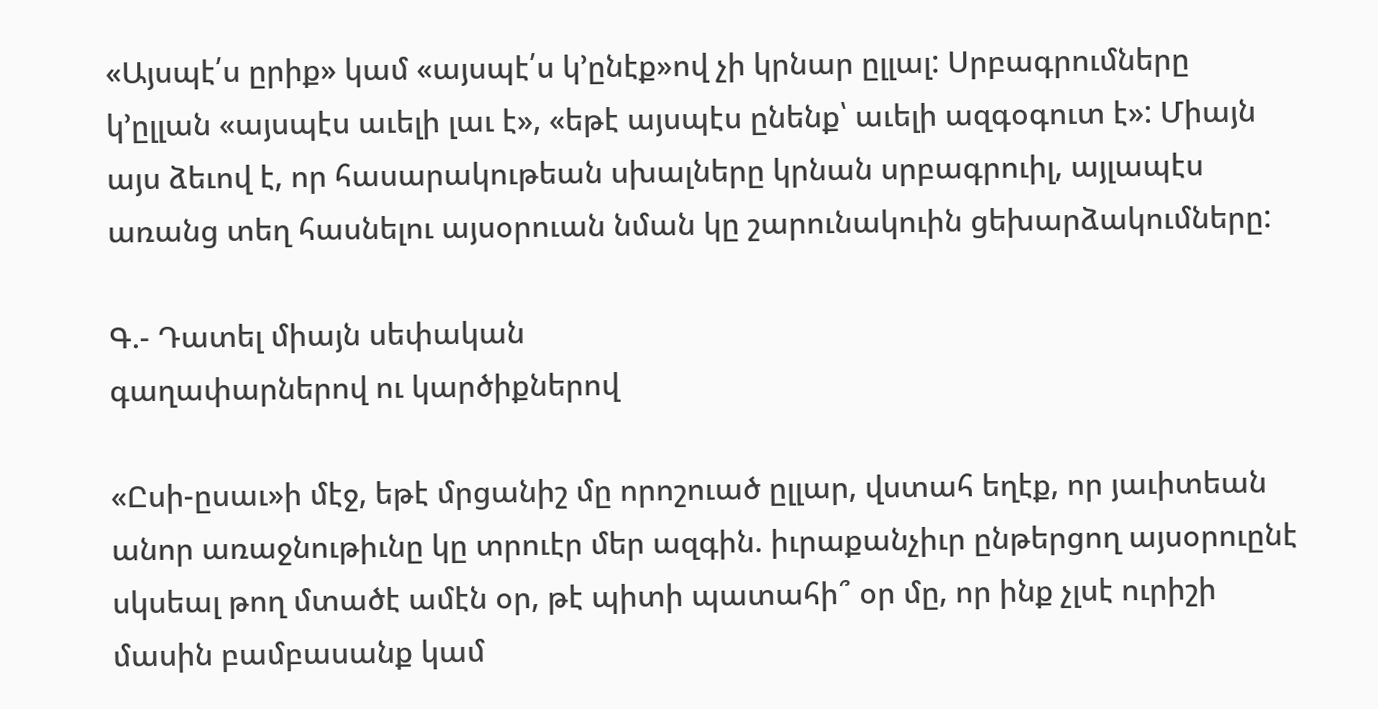«Այսպէ՛ս ըրիք» կամ «այսպէ՛ս կ՚ընէք»ով չի կրնար ըլլալ: Սրբագրումները կ՚ըլլան «այսպէս աւելի լաւ է», «եթէ այսպէս ընենք՝ աւելի ազգօգուտ է»: Միայն այս ձեւով է, որ հասարակութեան սխալները կրնան սրբագրուիլ, այլապէս առանց տեղ հասնելու այսօրուան նման կը շարունակուին ցեխարձակումները:

Գ.- Դատել միայն սեփական
գաղափարներով ու կարծիքներով

«Ըսի-ըսաւ»ի մէջ, եթէ մրցանիշ մը որոշուած ըլլար, վստահ եղէք, որ յաւիտեան անոր առաջնութիւնը կը տրուէր մեր ազգին. իւրաքանչիւր ընթերցող այսօրուընէ սկսեալ թող մտածէ ամէն օր, թէ պիտի պատահի՞ օր մը, որ ինք չլսէ ուրիշի մասին բամբասանք կամ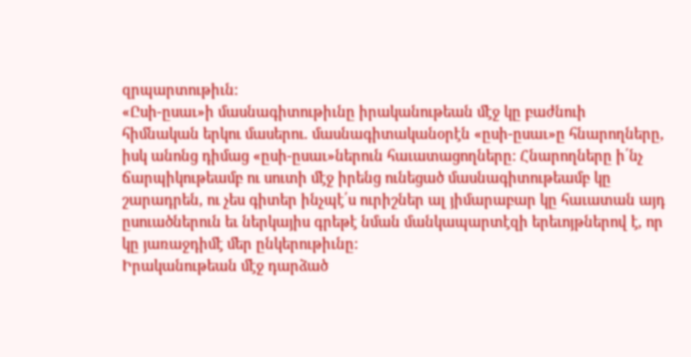զրպարտութիւն:
«Ըսի-ըսաւ»ի մասնագիտութիւնը իրականութեան մէջ կը բաժնուի հիմնական երկու մասերու. մասնագիտականօրէն «ըսի-ըսաւ»ը հնարողները, իսկ անոնց դիմաց «ըսի-ըսաւ»ներուն հաւատացողները: Հնարողները ի՛նչ ճարպիկութեամբ ու սուտի մէջ իրենց ունեցած մասնագիտութեամբ կը շարադրեն, ու չես գիտեր ինչպէ՛ս ուրիշներ ալ յիմարաբար կը հաւատան այդ ըսուածներուն եւ ներկայիս գրեթէ նման մանկապարտէզի երեւոյթներով է, որ կը յառաջդիմէ մեր ընկերութիւնը:
Իրականութեան մէջ դարձած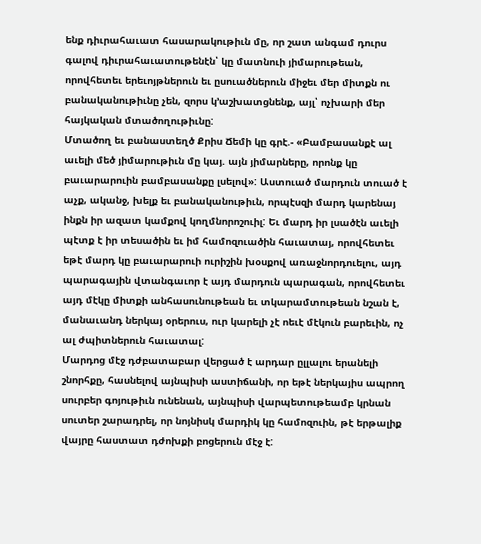ենք դիւրահաւատ հասարակութիւն մը, որ շատ անգամ դուրս գալով դիւրահաւատութենէն՝ կը մատնուի յիմարութեան, որովհետեւ երեւոյթներուն եւ ըսուածներուն միջեւ մեր միտքն ու բանականութիւնը չեն, զորս կ՚աշխատցնենք, այլ՝ ոչխարի մեր հայկական մտածողութիւնը:
Մտածող եւ բանաստեղծ Քրիս Ճեմի կը գրէ.- «Բամբասանքէ ալ աւելի մեծ յիմարութիւն մը կայ. այն յիմարները, որոնք կը բաւարարուին բամբասանքը լսելով»: Աստուած մարդուն տուած է աչք, ականջ, խելք եւ բանականութիւն, որպէսզի մարդ կարենայ ինքն իր ազատ կամքով կողմնորոշուիլ: Եւ մարդ իր լսածէն աւելի պէտք է իր տեսածին եւ իմ համոզուածին հաւատայ, որովհետեւ եթէ մարդ կը բաւարարուի ուրիշին խօսքով առաջնորդուելու, այդ պարագային վտանգաւոր է այդ մարդուն պարագան, որովհետեւ այդ մէկը միտքի անհասունութեան եւ տկարամտութեան նշան է, մանաւանդ ներկայ օրերուս, ուր կարելի չէ ոեւէ մէկուն բարեւին, ոչ ալ ժպիտներուն հաւատալ:
Մարդոց մէջ դժբատաբար վերցած է արդար ըլլալու երանելի շնորհքը, հասնելով այնպիսի աստիճանի, որ եթէ ներկայիս ապրող սուրբեր գոյութիւն ունենան, այնպիսի վարպետութեամբ կրնան սուտեր շարադրել, որ նոյնիսկ մարդիկ կը համոզուին, թէ երթալիք վայրը հաստատ դժոխքի բոցերուն մէջ է: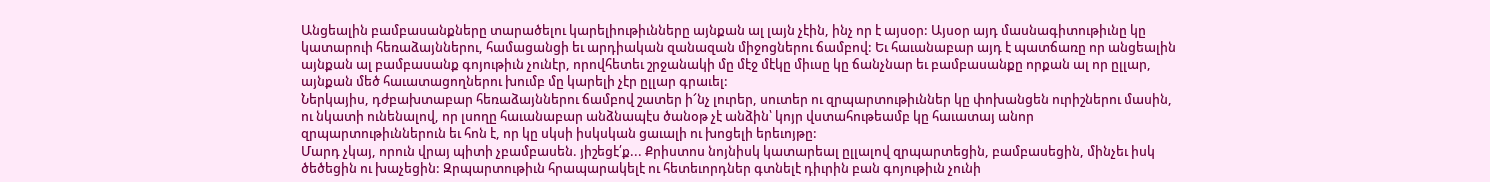Անցեալին բամբասանքները տարածելու կարելիութիւնները այնքան ալ լայն չէին, ինչ որ է այսօր: Այսօր այդ մասնագիտութիւնը կը կատարուի հեռաձայններու, համացանցի եւ արդիական զանազան միջոցներու ճամբով: Եւ հաւանաբար այդ է պատճառը որ անցեալին այնքան ալ բամբասանք գոյութիւն չունէր, որովհետեւ շրջանակի մը մէջ մէկը միւսը կը ճանչնար եւ բամբասանքը որքան ալ որ ըլլար, այնքան մեծ հաւատացողներու խումբ մը կարելի չէր ըլլար գրաւել:
Ներկայիս, դժբախտաբար հեռաձայններու ճամբով շատեր ի՜նչ լուրեր, սուտեր ու զրպարտութիւններ կը փոխանցեն ուրիշներու մասին, ու նկատի ունենալով, որ լսողը հաւանաբար անձնապէս ծանօթ չէ անձին՝ կոյր վստահութեամբ կը հաւատայ անոր զրպարտութիւններուն եւ հոն է, որ կը սկսի իսկսկան ցաւալի ու խոցելի երեւոյթը:
Մարդ չկայ, որուն վրայ պիտի չբամբասեն. յիշեցէ՛ք... Քրիստոս նոյնիսկ կատարեալ ըլլալով զրպարտեցին, բամբասեցին, մինչեւ իսկ ծեծեցին ու խաչեցին: Զրպարտութիւն հրապարակելէ ու հետեւորդներ գտնելէ դիւրին բան գոյութիւն չունի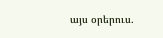այս օրերուս.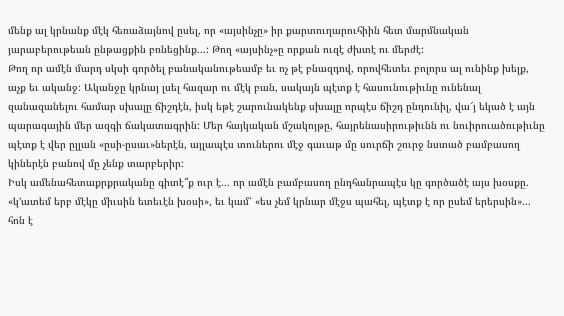մենք ալ կրնանք մէկ հեռաձայնով ըսել, որ «այսինչը» իր քարտուղարուհիին հետ մարմնական յարաբերութեան ընթացքին բռնեցինք...: Թող «այսինչ»ը որքան ուզէ ժխտէ ու մերժէ:
Թող որ ամէն մարդ սկսի գործել բանականութեամբ եւ ոչ թէ բնազդով, որովհետեւ բոլորս ալ ունինք խելք, աչք եւ ականջ: Ականջը կրնայ լսել հազար ու մէկ բան, սակայն պէտք է հասունութիւնը ունենալ զանազանելու համար սխալը ճիշդէն, իսկ եթէ շարունակենք սխալը որպէս ճիշդ ընդունիլ, վա՜յ եկած է այն պարագային մեր ազգի ճակատագրին: Մեր հայկական մշակոյթը, հայրենասիրութիւնն ու նուիրուածութիւնը պէտք է վեր ըլլան «ըսի-ըսաւ»ներէն, այլապէս տուներու մէջ գաւաթ մը սուրճի շուրջ նստած բամբասող կիներէն բանով մը չենք տարբերիր:
Իսկ ամենահետաքրքրականը գիտէ՞ք ուր է... որ ամէն բամբասող ընդհանրապէս կը գործածէ այս խօսքը. «կ՚ատեմ երբ մէկը միւսին ետեւէն խօսի», եւ կամ՝ «ես չեմ կրնար մէջս պահել, պէտք է որ ըսեմ երերսին»... հոն է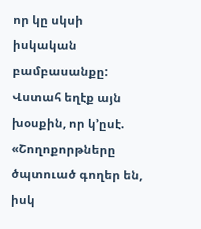որ կը սկսի իսկական բամբասանքը: Վստահ եղէք այն խօսքին, որ կ՚ըսէ. «Շողոքորթները ծպտուած գողեր են, իսկ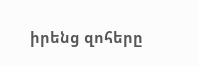իրենց զոհերը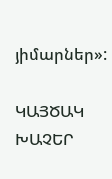յիմարներ»:

ԿԱՅԾԱԿ ԽԱՉԵՐ